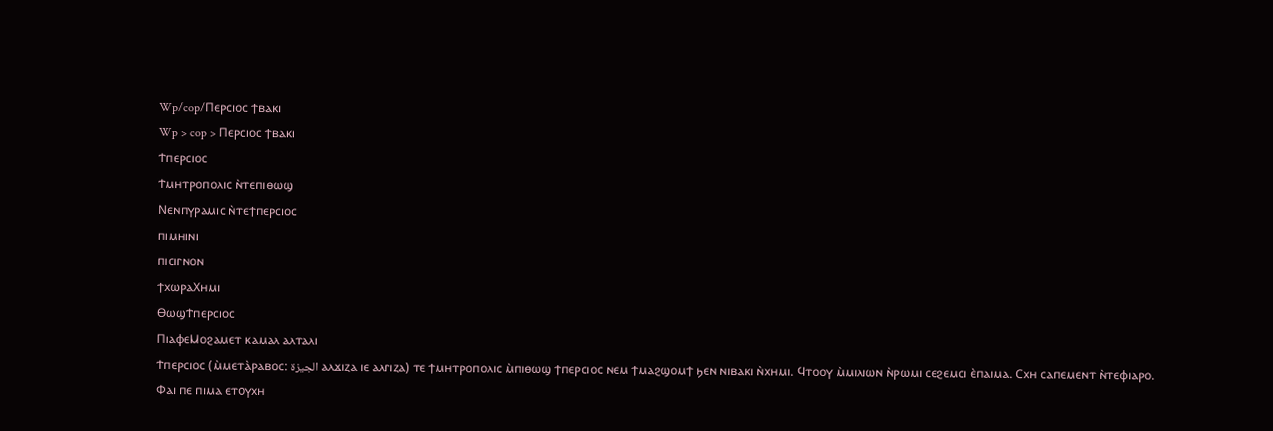Wp/cop/Ⲡⲉⲣⲥⲓⲟⲥ ϯⲃⲁⲕⲓ
Wp > cop > Ⲡⲉⲣⲥⲓⲟⲥ ϯⲃⲁⲕⲓ
Ϯⲡⲉⲣⲥⲓⲟⲥ
Ϯⲙⲏⲧⲣⲟⲡⲟⲗⲓⲥ ⲛ̀ⲧⲉⲡⲓⲑⲱϣ
Ⲛⲉⲛⲡⲩⲣⲁⲙⲓⲥ ⲛ̀ⲧⲉϯⲡⲉⲣⲥⲓⲟⲥ
ⲡⲓⲙⲏⲓⲛⲓ
ⲡⲓⲥⲓⲅⲛⲟⲛ
ϯⲭⲱⲣⲁⲬⲏⲙⲓ
ⲐⲱϣϮⲡⲉⲣⲥⲓⲟⲥ
ⲠⲓⲁⲫⲉⲘⲟϩⲁⲙⲉⲧ ⲕⲁⲙⲁⲗ ⲁⲗⲧⲁⲗⲓ
Ϯⲡⲉⲣⲥⲓⲟⲥ (ⲙ̀ⲙⲉⲧⲁ̀ⲣⲁⲃⲟⲥ: الجيزة ⲁⲗϫⲓⲍⲁ ⲓⲉ ⲁⲗⲅⲓⲍⲁ) ⲧⲉ ϯⲙⲏⲧⲣⲟⲡⲟⲗⲓⲥ ⲙ̀ⲡⲓⲑⲱϣ ϯⲡⲉⲣⲥⲓⲟⲥ ⲛⲉⲙ ϯⲙⲁϩϣⲟⲙϯ ϧⲉⲛ ⲛⲓⲃⲁⲕⲓ ⲛ̀ⲭⲏⲙⲓ. Ϥⲧⲟⲟⲩ ⲙ̀ⲙⲓⲗⲓⲱⲛ ⲛ̀ⲣⲱⲙⲓ ⲥⲉϩⲉⲙⲥⲓ ⲉ̀ⲡⲁⲓⲙⲁ. Ⲥⲭⲏ ⲥⲁⲡⲉⲙⲉⲛⲧ ⲛ̀ⲧⲉⲫⲓⲁⲣⲟ.
Ⲫⲁⲓ ⲡⲉ ⲡⲓⲙⲁ ⲉⲧoⲩⲭⲏ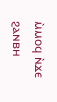ⲙ̀ⲙⲟϥ ⲛ̀ϫⲉ ϩⲁⲛⲃⲏ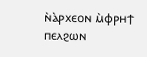ⲛ̀ⲁ̀ⲣⲭⲉⲟⲛ ⲙ̀ⲫⲣⲏϯ ⲡⲉⲗϩⲱⲛ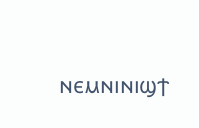ⲛⲉⲙⲛⲓⲛⲓϣϯ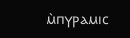ⲙ̀ⲡⲩⲣⲁⲙⲓⲥ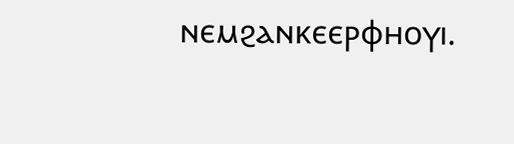ⲛⲉⲙϩⲁⲛⲕⲉⲉⲣⲫⲏⲟⲩⲓ.